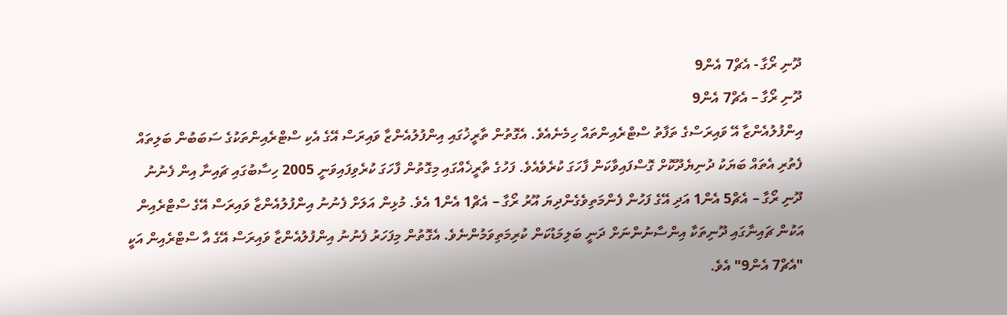ދޫނި ރޯގާ - އެޗް7 އެން9
ދޫނި ރޯގާ – އެޗް7 އެން9
އިންފުލުއެންޒާ އޭ ވައިރަސްގެ ތަފާތު ސްޓްރެއިންތައް ހިމެނެއެވެ. އެގޮތުން ތާރީޚުގައި އިންފުލުއެންޒާ ވައިރަސް އޭގެ އެކި ސްޓްރެއިންތަކުގެ ސަބަބުން ބަލިތައް ފެތުރި އެތައް ބަޔަކު ދުނިޔެދޫކޮށް ގޮސްފައިވާކަން ފާހަގަ ކުރެވެއެވެ. ފަހުގެ ތާރީޚެއްގައި މިގޮތުން ފާހަގަ ކުރެވިފައިވަނީ 2005 ހިސާބުގައި ޗައިނާ އިން ފެނުނު ދޫނި ރޯގާ – އެޗް5 އެން1 އަދި އޭގެ ފަހުން ފެންމަތިވެގެންދިޔަ އޫރު ރޯގާ – އެޗް1 އެން1 އެވެ. މުޅިން އަލަށް ފެނުނު އިންފުލުއެންޒާ ވައިރަސް އޭގެ ސްޓްރެއިން އަކުން ޗައިނާގައި ދޫނިތަކާ އިންސާނުންނަށް ދަނީ ބަލިމަޑުކަން ކުރިމަތިވަމުންނެވެ. އެގޮތުން މިފަހަރު ފެނުނު އިންފުލުއެންޒާ ވައިރަސް އޭގެ އާ ސްޓްރެއިން އަކީ "އެޗް7 އެން9" އެވެ.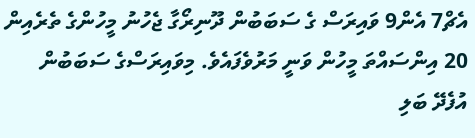އެޗް7 އެން9 ވައިރަސް ގެ ސަބަބުން ދޫނިރޯގާ ޖެހުނު މީހުންގެ ތެރެއިން 20 އިންސައްތަ މީހުން ވަނީ މަރުވެފައެވެ. މިވައިރަސްގެ ސަބަބުން އުފެދޭ ބަލި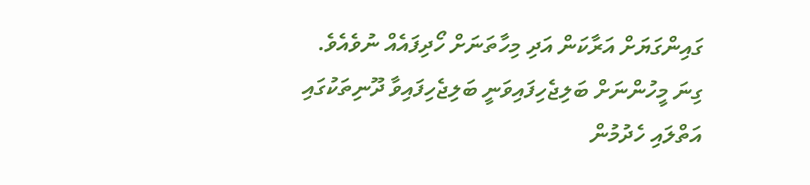ގައިންގަޔަށް އަރާކަން އަދި މިހާތަނަށް ހޯދިފައެއް ނުވެއެވެ. ގިނަ މީހުންނަށް ބަލިޖެހިފައިވަނީ ބަލިޖެހިފައިވާ ދޫނިތަކުގައި އަތްލައި ހެދުމުން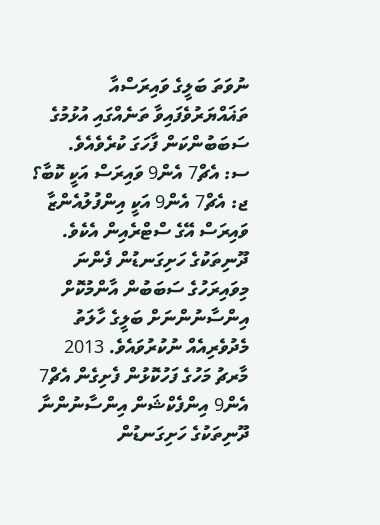ނުވަތަ ބަލީގެ ވައިރަސްއާ ތަޣައްޔަރުވެފައިވާ ތަނެއްގައި އުޅުމުގެ ސަބަބުންކަން ފާހަގަ ކުރެވެއެވެ.
ސ: އެޗް7 އެން9 ވައިރަސް އަކީ ކޮބާ؟
ޖ: އެޗް7 އެން9 އަކީ އިންފުލުއެންޒާ ވައިރަސް އޭގެ ސްޓްރެއިން އެކެވެ. ދޫނިތަކުގެ ހަށިގަނޑުން ފެންނަ މިވައިރަހުގެ ސަބަބުން އާންމުކޮށް އިންސާނުންނަށް ބަލީގެ ހާލަތު މެދުވެރިއެއް ނުކުރުވައެވެ. 2013 މާރޗު މަހުގެ ފަހުކޮޅުން ފެށިގެން އެޗް7 އެން9 އިންފެކްޝަން އިންސާނުންނާ ދޫނިތަކުގެ ހަށިގަނޑުން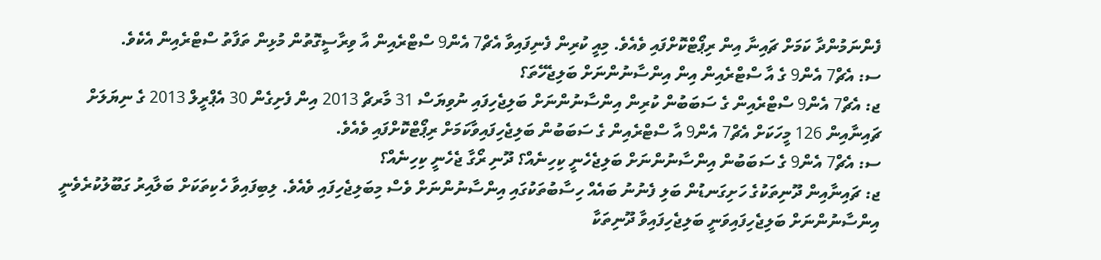ފެންނަމުންދާ ކަމަށް ޗައިނާ އިން ރިޕޯޓްކޮށްފައި ވެއެވެ. މިއީ ކުރިން ފެނިފައިވާ އެޗް7 އެން9 ސްޓްރެއިން އާ ވިރާސީގޮތުން މުޅިން ތަފާތު ސްޓްރެއިން އެކެވެ.
ސ: އެޗް7 އެން9 ގެ އާ ސްޓްރެއިން އިން އިންސާނުންނަށް ބަލިޖެހޭތަ؟
ޖ: އެޗް7 އެން9 ސްޓްރެއިން ގެ ސަބަބުން ކުރިން އިންސާނުންނަށް ބަލިޖެހިފައި ނުވިޔަސް 31 މާރޗް 2013 އިން ފެށިގެން 30 އެޕްރީލް 2013 ގެ ނިޔަލަށް ޗައިނާއިން 126 މީހަކަށް އެޗް7 އެން9 އާ ސްޓްރެއިން ގެ ސަބަބުން ބަލިޖެހިފައިވާކަމަށް ރިޕޯޓްކޮށްފައި ވެއެވެ.
ސ: އެޗް7 އެން9 ގެ ސަބަބުން އިންސާނުންނަށް ބަލިޖެހެނީ ކިހިނެއް؟ ދޫނި ރޯގާ ޖެހެނީ ކިހިނެއް؟
ޖ: ޗައިނާއިން ދޫނިތަކުގެ ހަށިގަނޑުން ބަލި ފެނުނު ބައެއް ހިސާބުތަކުގައި އިންސާނުންނަށް ވެސް މިބަލިޖެހިފައި ވެއެވެ. ލިބިފައިވާ ހެކިތަކަށް ބަލާއިރު ގަބޫލުކުރެވެނީ އިންސާނުންނަށް ބަލިޖެހިފައިވަނީ ބަލިޖެހިފައިވާ ދޫނިތަކާ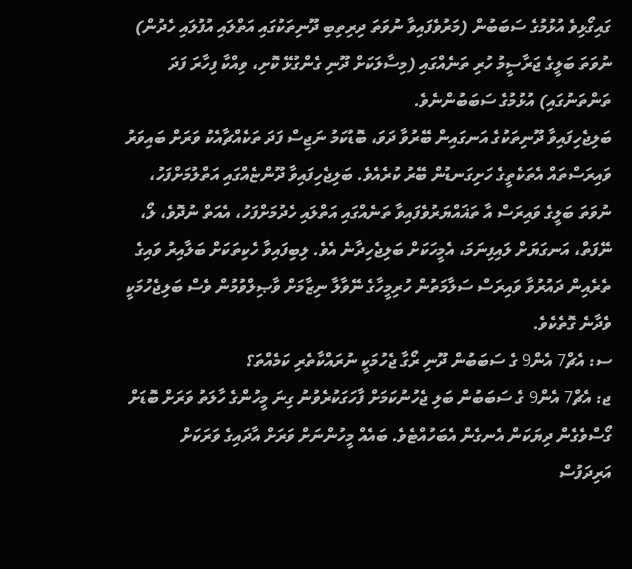ގައިގޯޅިވެ އުޅުމުގެ ސަބަބުން (މަރުވެފައިވާ ނުވަތަ ދިރިތިބި ދޫނިތަކުގައި އަތްލައި އުފުލައި ހެދުން) ނުވަތަ ބަލީގެ ޖަރާސީމު ހުރި ތަނެއްގައި (މިސާލަކަށް ދޫނި ގެންގުޅޭ ކޮށި، ވިއްކާ ފިހާރަ ފަދަ ތަންތަނުގައި) އުޅުމުގެ ސަބަބުންނެވެ.
ބަލިޖެހިފައިވާ ދޫނިތަކުގެ އަނގައިން ބޭރުވާ ދަވަ، ބޮޑުކަމު ނަޖިސް ފަދަ ތަކެއްޗާއެކު ވަރަށް ބައިވަރު ވައިރަސްތައް އެތަކެތީގެ ހަށިގަނޑުން ބޭރު ކުރެއެވެ. ބަލިޖެހިފައިވާ ދޫންޏެއްގައި އަތްލުމަށްފަހު، ނުވަތަ ބަލީގެ ވައިރަސް އާ ތަޣައްޔަރުވެފައިވާ ތަނެއްގައި އަތްލައި ހެދުމަށްފަހު، އެއަތް ނުދޮވެ، ލޯ، ނޭފަތް، އަނގަޔަށް ލައިފިނަމަ، އެމީހަކަށް ބަލިޖެހިދާނެ އެވެ. ލިބިފައިވާ ހެކިތަކަށް ބަލާއިރު ވައިގެ ތެރެއިން ދައުރުވާ ވައިރަސް ސަލާމަތުން ހުރިމީހާގެ ނޭވާލާ ނިޒާމަށް ވާޞިލްވުމުން ވެސް ބަލިޖެހުމަކީ ވެދާނެ ގޮތެކެވެ.
ސ: އެޗް7 އެން9 ގެ ސަބަބުން ދޫނި ރޯގާ ޖެހުމަކީ ނުރައްކާތެރި ކަމެއްތަ؟
ޖ: އެޗް7 އެން9 ގެ ސަބަބުން ބަލި ޖެހުނުކަމަށް ފާހަގަކުރެވުނު ގިނަ މީހުންގެ ހާލަތު ވަރަށް ބޮޑަށް ގޯސްވެގެން ދިޔަކަން އެނގެން އެބަހުއްޓެވެ. ބައެއް މީހުންނަށް ވަރަށް އާދައިގެ ވަރަކަށް އަރިދަފުސް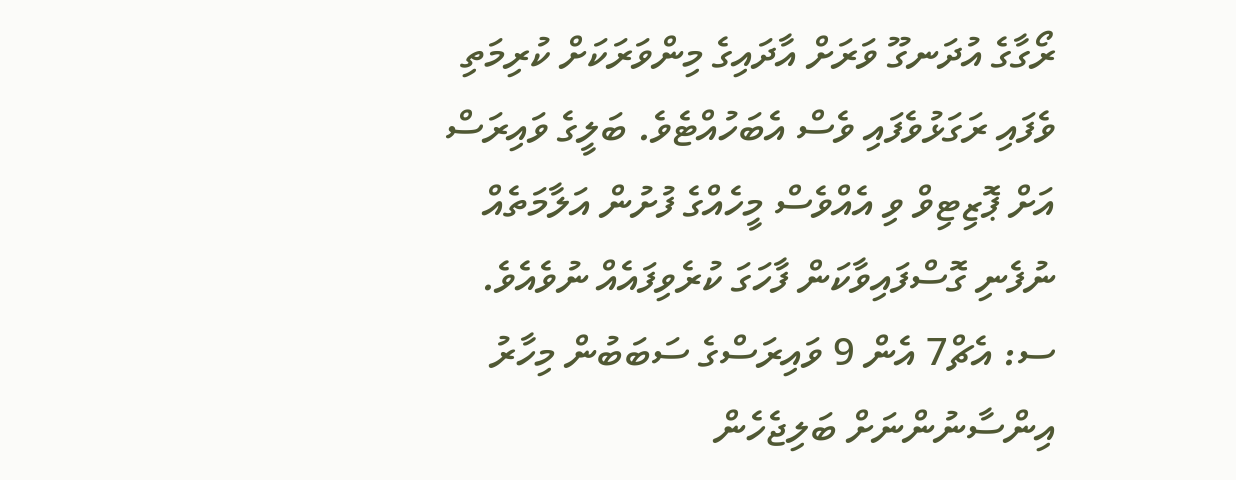ރޯގާގެ އުދަނގޫ ވަރަށް އާދައިގެ މިންވަރަކަށް ކުރިމަތި ވެފައި ރަގަޅުވެފައި ވެސް އެބަހުއްޓެވެ. ބަލީގެ ވައިރަސް އަށް ޕޮޒިޓިވް ވި އެއްވެސް މީހެއްގެ ފުށުން އަލާމަތެއް ނުފެނި ގޮސްފައިވާކަން ފާހަގަ ކުރެވިފައެއް ނުވެއެވެ.
ސ: އެޗް7 އެން 9 ވައިރަސްގެ ސަބަބުން މިހާރު އިންސާނުންނަށް ބަލިޖެހެން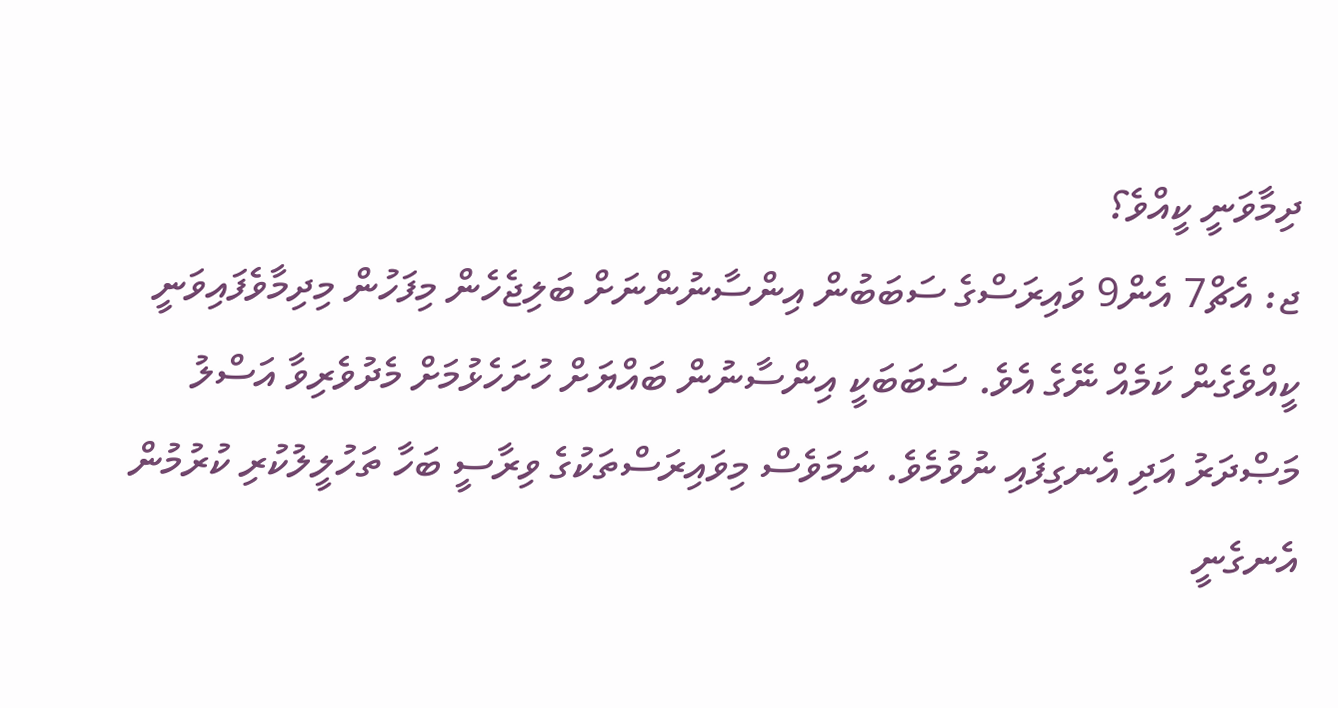ދިމާވަނީ ކީއްވެ؟
ޖ: އެޗް7 އެން9 ވައިރަސްގެ ސަބަބުން އިންސާނުންނަށް ބަލިޖެހެން މިފަހުން މިދިމާވެފައިވަނީ ކީއްވެގެން ކަމެއް ނޭގެ އެވެ. ސަބަބަކީ އިންސާނުން ބައްޔަށް ހުށަހެޅުމަށް މެދުވެރިވާ އަސްލު މަޞްދަރު އަދި އެނގިފައި ނުވުމެވެ. ނަމަވެސް މިވައިރަސްތަކުގެ ވިރާސީ ބަހާ ތަހުލީލުކުރި ކުރުމުން އެނގެނީ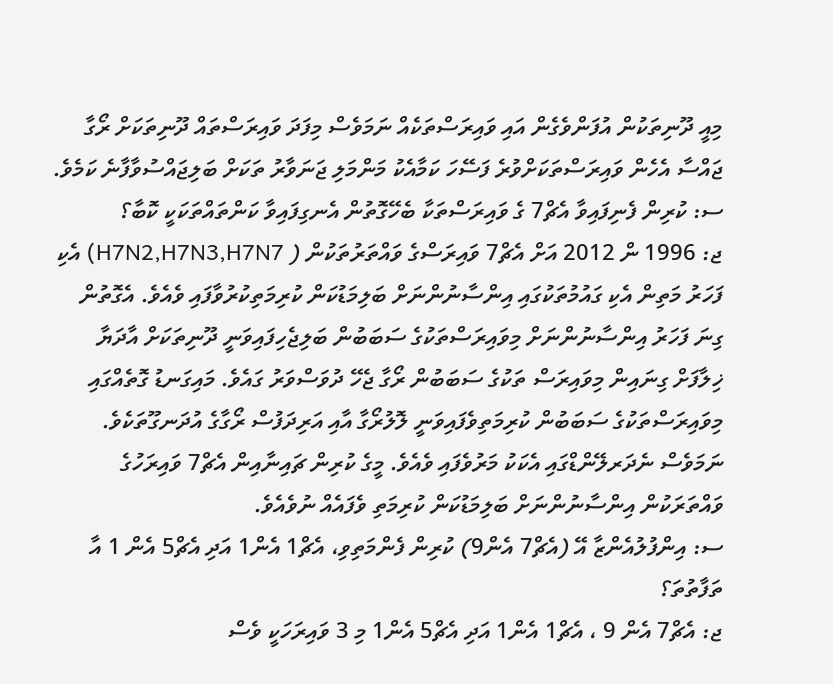މިއީ ދޫނިތަކުން އުފަންވެގެން އައި ވައިރަސްތަކެއް ނަމަވެސް މިފަދަ ވައިރަސްތައް ދޫނިތަކަށް ރޯގާ ޖައްސާ އެހެން ވައިރަސްތަކަށްވުރެ ފަސޭހަ ކަމާއެކު މަންމަލި ޖަނަވާރު ތަކަށް ބަލިޖައްސުވާފާނެ ކަމެވެ.
ސ: ކުރިން ފެނިފައިވާ އެޗް7 ގެ ވައިރަސްތަކާ ބެހޭގޮތުން އެނގިފައިވާ ކަންތައްތަކަކީ ކޮބާ؟
ޖ: 1996 ން 2012 އަށް އެޗް7 ވައިރަސްގެ ވައްތަރުތަކުން ( H7N2,H7N3,H7N7) އެކި ފަހަރު މަތިން އެކި ގައުމުތަކުގައި އިންސާނުންނަށް ބަލިމަޑުކަން ކުރިމަތިކުރުވާފައި ވެއެވެ. އެގޮތުން ގިނަ ފަހަރު އިންސާނުންނަށް މިވައިރަސްތަކުގެ ސަބަބުން ބަލިޖެހިފައިވަނީ ދޫނިތަކަށް އާދަޔާ ޚިލާފަށް ގިނައިން މިވައިރަސް ތަކުގެ ސަބަބުން ރޯގާ ޖެހޭ ދުވަސްވަރު ގައެވެ. މައިގަނޑު ގޮތެއްގައި މިވައިރަސްތަކުގެ ސަބަބުން ކުރިމަތިވެފައިވަނީ ލޮލުރޯގާ އާއި އަރިދަފުސް ރޯގާގެ އުދަނގޫތަކެވެ. ނަމަވެސް ނެދަރލޭންޑްގައި އެކަކު މަރުވެފައި ވެއެވެ. މީގެ ކުރިން ޗައިނާއިން އެޗް7 ވައިރަހުގެ ވައްތަރަކުން އިންސާނުންނަށް ބަލިމަޑުކަން ކުރިމަތި ވެފައެއް ނުވެއެވެ.
ސ: އިންފުލުއެންޒާ އޭ (އެޗް7 އެން9) ކުރިން ފެންމަތިވި، އެޗް1 އެން1 އަދި އެޗް5 އެން 1 އާ ތަފާތުތަ؟
ޖ: އެޗް7 އެން 9 ، އެޗް1 އެން1 އަދި އެޗް5 އެން1 މި 3 ވައިރަހަކީ ވެސް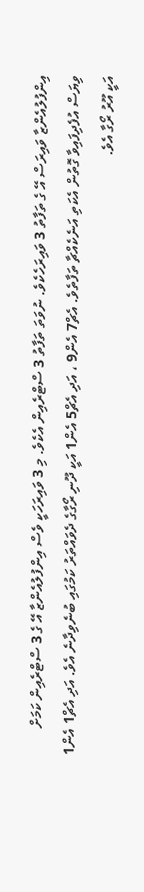އިންފުލުއެންޒާ ވައިރަސް އޭ ގެ ތަފާތު 3 ވައިރަހެކެވެ. ނުވަތަ ތަފާތު 3 ސްޓްރެއިން އެކެވެ. މި 3 ވައިރަހަކީ ވެސް އިންފުލުއެންޒާ އޭ ގެ 3 ސްޓްރެއިން ކަމަށް ވިޔަސް އުފެދިފައިވާ ގޮތުން އެކަތި އަނެކެއްޗާ ތަފާތެވެ. އެޗް7 އެން9 ، އަދި އެޗް5 އެން1 އަކީ ދޫނި ރޯގާގެ ދެވައްތަރު ކަމުގައި ބުނެވިދާނެ އެވެ. އަދި އެޗް1 އެން1 އަކީ އޫރު ރޯގާ އެވެ.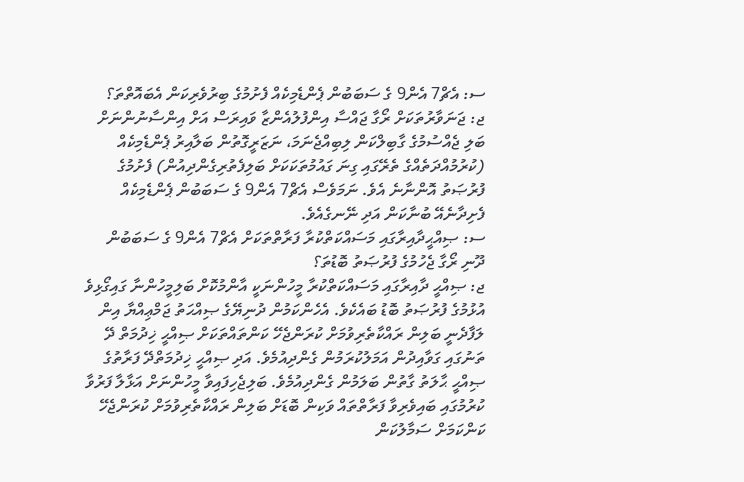ސ: އެޗް7 އެން9 ގެ ސަބަބުން ޕެންޑެމިކެއް ފެށުމުގެ ބިރުވެރިކަން އެބައޮތްތަ؟
ޖ: ޖަނަވާރުތަކަށް ރޯގާ ޖައްސާ އިންފުލުއެންޒާ ވައިރަސް އަށް އިންސާނުންނަށް ބަލި ޖެއްސުމުގެ ގާބިލްކަން ލިބިއްޖެނަމަ، ނަޒަރީގޮތުން ބަލާއިރު ޕެންޑެމިކެއް (ކުރުމުއްދަތެއްގެ ތެރޭގައި ގިނަ ގައުމުތަކަކަށް ބަލިފެތުރިގެންދިއުން) ފެށުމުގެ ފުރުޞަތު އޮންނާނެ އެވެ. ނަމަވެސް އެޗް7 އެން9 ގެ ސަބަބުން ޕެންޑެމިކެއް ފެށިދާނެއޭ ބުނާކަން އަދި ނޭނގެއެވެ.
ސ: ޞިއްޙީދާއިރާގައި މަސައްކަތްކުރާ ފަރާތްތަކަށް އެޗް7 އެން9 ގެ ސަބަބުން ދޫނި ރޯގާ ޖެހުމުގެ ފުރުޞަތު ބޮޑުތަ؟
ޖ: ޞިއްޙީ ދާއިރާގައި މަސައްކަތްކުރާ މީހުންނަކީ އާންމުކޮށް ބަލިމީހުންނާ ގައިގޯޅިވެ އުޅުމުގެ ފުރުޞަތު ބޮޑު ބައެކެވެ. އެހެންކަމުން ދުނިޔޭގެ ޞިއްޙަތު ޖަމްޢިއްޔާ އިން ލަފާދެނީ ބަލިން ރައްކާތެރިވުމަށް ކުރަންޖެހޭ ކަންތައްތަކަށް ޞިއްޙީ ޚިދުމަތް ދޭ ތަނުގައި ގަވާއިދުން އަމަލުކުރަމުން ގެންދިއުމެވެ. އަދި ޞިއްޙީ ޚިދުމަތްދޭ ފަރާތުގެ ޞިއްޙީ ޙާލަތު ގާތުން ބަލަމުން ގެންދިއުމެވެ. ބަލިޖެހިފައިވާ މީހުންނަށް އަޅާލާ ފަރުވާ ކުރުމުގައި ބައިވެރިވާ ފަރާތްތައް ވަކިން ބޮޑަށް ބަލިން ރައްކާތެރިވުމަށް ކުރަންޖެހޭ ކަންކަމަށް ސަމާލުކަން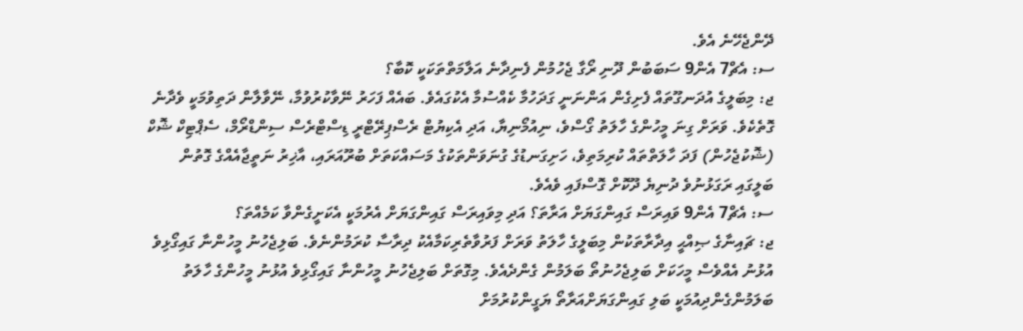ދޭންޖެހޭނެ އެވެ.
ސ: އެޗް7 އެން9 ސަބަބުން ދޫނި ރޯގާ ޖެހުމުން ފެނިދާނެ އަލާމަތްތަކަކީ ކޮބާ؟
ޖ: މިބަލީގެ އުދަނގޫތައް ފެށިގެން އަންނަނީ ގަދަހުމާ ކެއްސުމާ އެކުގައެވެ. ބައެއް ފަހަރު ނޭވާކުރުވުމާ، ނޭވާލާން ދަތިވުމަކީ ވެދާނެ ގޮތެކެވެ. ވަރަށް ގިނަ މީހުންގެ ހާލަތު ގޯސްވެ، ނިއުމޯނިޔާ، އަދި އެކިޔުޓް ރެސްޕިރޭޓްރީ ޑިސްޓްރެސް ސިންޑްރޯމް، ސެޕްޓިކް ޝޮކް (ޝޮކުޖެހުން) ފަދަ ހާލަތްތައް ކުރިމަތިވެ، ހަށިގަނޑުގެ ގުނަވަންތަކުގެ މަސައްކަތަށް ބުރޫއަރައި، އާޚިރު ނަތީޖާއެއްގެ ގޮތުން ބަލީގައި ރަގަޅުނުވެ ދުނިޔެ ދޫކޮށް ގޮސްފައި ވެއެވެ.
ސ: އެޗް7 އެން9 ވައިރަސް ގައިންގަޔަށް އަރާތަ؟ އަދި މިވައިރަސް ގައިންގަޔަށް އެރުމަކީ އެކަށީގެންވާ ކަމެއްތަ؟
ޖ: ޗައިނާގެ ޞިއްޙީ އިދާރާތަކުން މިބަލީގެ ހާލަތު ވަރަށް ފަރުވާތެރިކަމާއެކު ދިރާސާ ކުރަމުންނެވެ. ބަލިޖެހުނު މީހުންނާ ގައިގޯޅިވެ އުޅުނު އެއްވެސް މީހަކަށް ބަލިޖެހުނުތޯ ބަލަމުން ގެންދެއެވެ. މިގޮތަށް ބަލިޖެހުނު މީހުންނާ ގައިގޯޅިވެ އުޅުނު މީހުންގެ ހާލަތު ބަލަމުންގެންދިއުމަކީ ބަލި ގައިންގަޔަށްއަރާތޯ ޔަގީންކުރުމަށް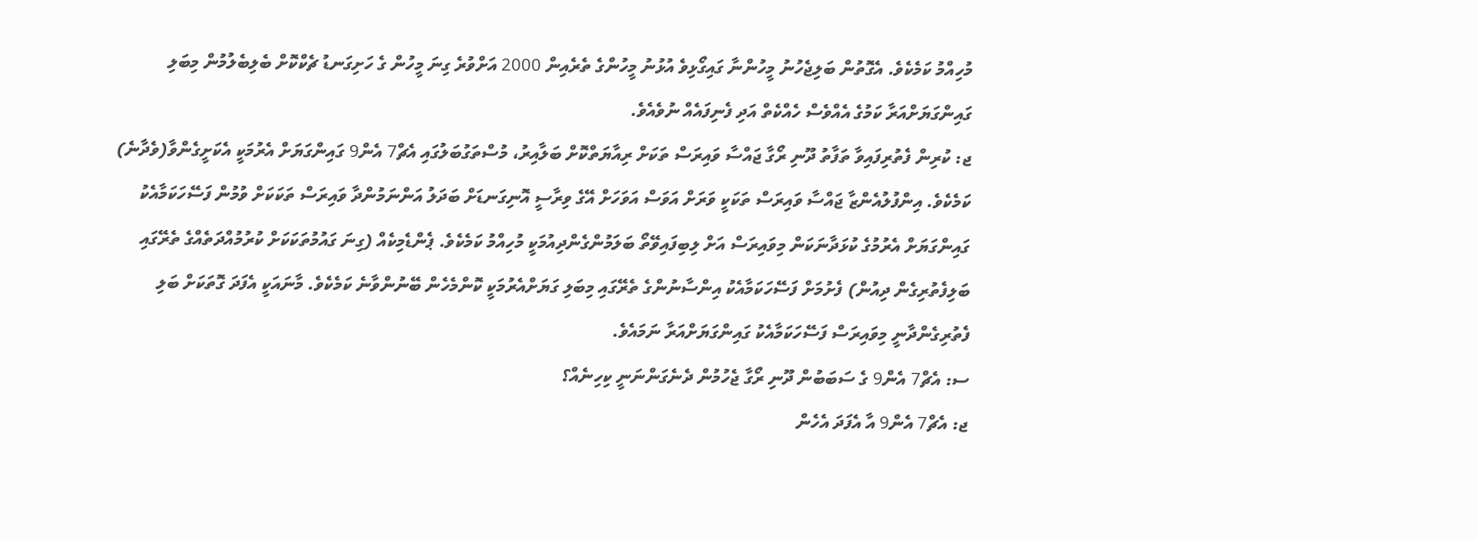މުހިއްމު ކަމެކެވެ. އެގޮތުން ބަލިޖެހުނު މީހުންނާ ގައިގޯޅިވެ އުޅުނު މީހުންގެ ތެރެއިން 2000 އަށްވުރެ ގިނަ މީހުން ގެ ހަށިގަނޑު ޗެކްކޮށް ބެލިބެލުމުން މިބަލި ގައިންގަޔަށްއަރާ ކަމުގެ އެއްވެސް ހެއްކެތް އަދި ފެނިފައެއް ނުވެއެވެ.
ޖ: ކުރިން ފެތުރިފައިވާ ތަފާތު ދޫނި ރޯގާ ޖައްސާ ވައިރަސް ތަކަށް ރިއާޔަތްކޮށް ބަލާއިރު، މުސްތަގުބަލުގައި އެޗް7 އެން9 ގައިންގަޔަށް އެރުމަކީ އެކަށީގެންވާ(ވެދާނެ) ކަމެކެވެ. އިންފުލުއެންޒާ ޖައްސާ ވައިރަސް ތަކަކީ ވަރަށް އަވަސް އަވަހަށް އޭގެ ވިރާސީ އޮނިގަނޑަށް ބަދަލު އަންނަމުންދާ ވައިރަސް ތަކަކަށް ވުމުން ފަސޭހަކަމާއެކު ގައިންގަޔަށް އެރުމުގެ ކުޅަދާނަކަން މިވައިރަސް އަށް ލިބިފައިވޭތޯ ބަލަމުންގެންދިއުމަކީ މުހިއްމު ކަމެކެވެ. ޕެންޑެމިކެއް (ގިނަ ގައުމުތަކަކަށް ކުރުމުއްދަތެއްގެ ތެރޭގައި ބަލިފެތުރިގެން ދިއުން) ފެށުމަށް ފަސޭހަކަމާއެކު އިންސާނުންގެ ތެރޭގައި މިބަލި ގަޔަށްއެރުމަކީ ކޮންމެހެން ބޭނުންވާނެ ކަމެކެވެ. މާނައަކީ އެފަދަ ގޮތަކަށް ބަލި ފެތުރިގެންދާނީ މިވައިރަސް ފަސޭހަކަމާއެކު ގައިންގަޔަށްއަރާ ނަމައެވެ.
ސ: އެޗް7 އެން9 ގެ ސަބަބުން ދޫނި ރޯގާ ޖެހުމުން ދެނެގަންނަނީ ކިހިނެއް؟
ޖ: އެޗް7 އެން9 އާ އެފަދަ އެހެން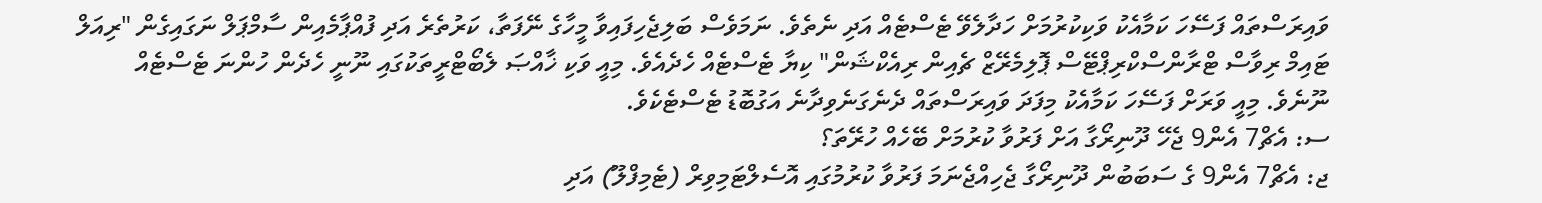ވައިރަސްތައް ފަސޭހަ ކަމާއެކު ވަކިކުރުމަށް ހަދާލެވޭ ޓެސްޓެއް އަދި ނެތެވެ. ނަމަވެސް ބަލިޖެހިފައިވާ މީހާގެ ނޭފަތާ، ކަރުތެރެ އަދި ފުއްޕާމެއިން ސާމްޕަލް ނަގައިގެން "ރިއަލް ޓައިމް ރިވާސް ޓްރާންސްކްރިޕްޓޭސް ޕޮލިމެރޭޒް ޗެއިން ރިއެކްޝަން" ކިޔާ ޓެސްޓެއް ހެދެއެވެ. މިއީ ވަކި ޚާއްޞަ ލެބޯޓްރީތަކުގައި ނޫނީ ހެދެން ހުންނަ ޓެސްޓެއް ނޫނެވެ. މިއީ ވަރަށް ފަސޭހަ ކަމާއެކު މިފަދަ ވައިރަސްތައް ދެނެގަނެވިދާނެ އަގުބޮޑު ޓެސްޓެކެވެ.
ސ: އެޗް7 އެން9 ޖެހޭ ދޫނިރޯގާ އަށް ފަރުވާ ކުރުމަށް ބޭހެއް ހުރޭތަ؟
ޖ: އެޗް7 އެން9 ގެ ސަބަބުން ދޫނިރޯގާ ޖެހިއްޖެނަމަ ފަރުވާ ކުރުމުގައި އޮސެލްޓަމިވިރް (ޓެމިފްލޫ) އަދި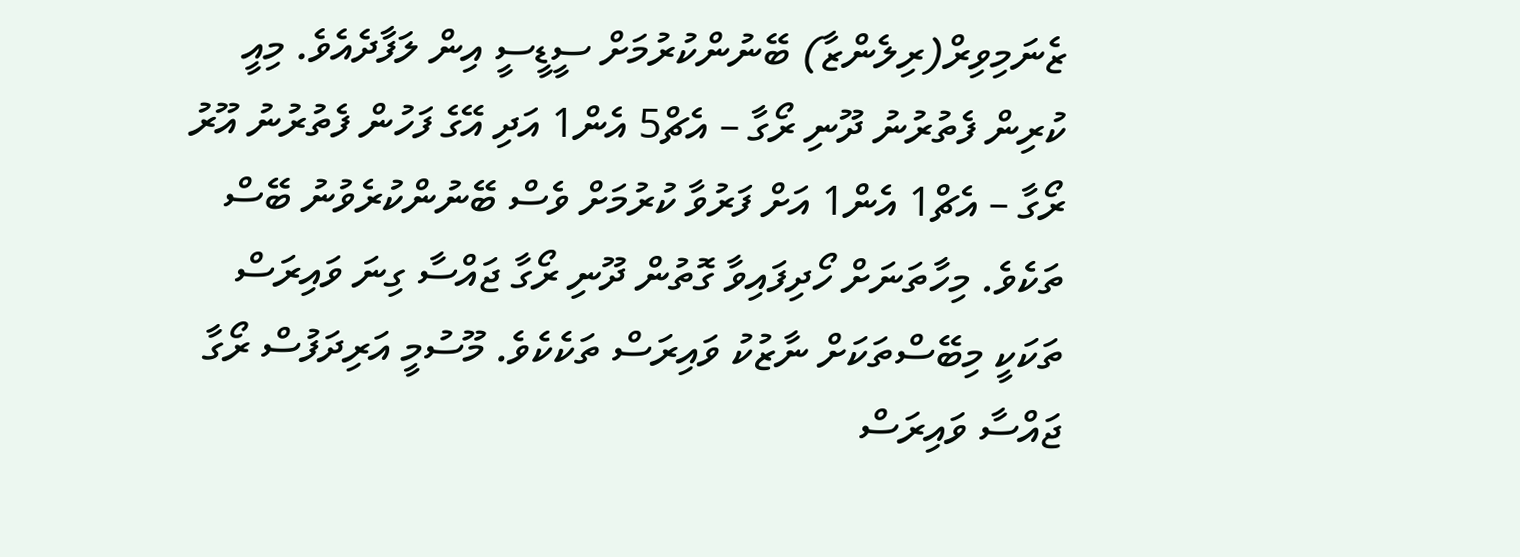ޒެނަމިވިރް(ރިލެންޒާ) ބޭނުންކުރުމަށް ސީޑީސީ އިން ލަފާދެއެވެ. މިއީ ކުރިން ފެތުރުނު ދޫނި ރޯގާ – އެޗް5 އެން1 އަދި އޭގެ ފަހުން ފެތުރުނު އޫރު ރޯގާ – އެޗް1 އެން1 އަށް ފަރުވާ ކުރުމަށް ވެސް ބޭނުންކުރެވުނު ބޭސް ތަކެވެ. މިހާތަނަށް ހޯދިފައިވާ ގޮތުން ދޫނި ރޯގާ ޖައްސާ ގިނަ ވައިރަސް ތަކަކީ މިބޭސްތަކަށް ނާޒުކު ވައިރަސް ތަކެކެވެ. މޫސުމީ އަރިދަފުސް ރޯގާ ޖައްސާ ވައިރަސް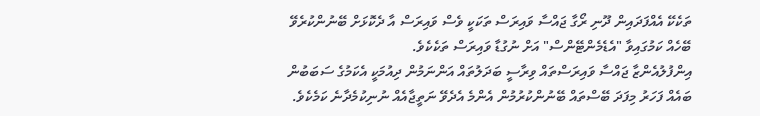ތަކެކޭ އެއްފަދައިން ދޫނި ރޯގާ ޖައްސާ ވައިރަސް ތަކަކީ ވެސް ވައިރަސް އާ ދެކޮޅަށް ބޭނުންކުރެވޭ ބޭހެއް ކަމުގައިވާ "އެޑެމެންޓޭންސް" އަށް ނުގުޑާ ވައިރަސް ތަކެކެވެ.
އިންފުލުއެންޒާ ޖައްސާ ވައިރަސްތައް ވިރާސީ ބަދަލުތައް އަންނަމުން ދިއުމަކީ އެކަމުގެ ސަބަބުން ބައެއް ފަހަރު މިފަދަ ބޭސްތައް ބޭނުންކުރުމުން އެންމެ އެދެވޭ ނަތީޖާއެއް ނުނިކުމެދާނެ ކަމެކެވެ.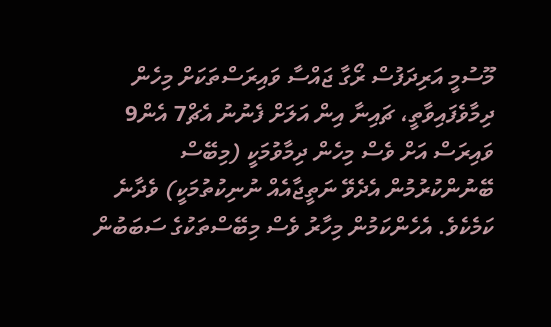މޫސުމީ އަރިދަފުސް ރޯގާ ޖައްސާ ވައިރަސްތަކަށް މިހެން ދިމާވެފައިވާތީ، ޗައިނާ އިން އަލަށް ފެނުނު އެޗް7 އެން9 ވައިރަސް އަށް ވެސް މިހެން ދިމާވުމަކީ (މިބޭސް ބޭނުންކުރުމުން އެދެވޭ ނަތީޖާއެއް ނުނިކުތުމަކީ) ވެދާނެ ކަމެކެވެ. އެހެންކަމުން މިހާރު ވެސް މިބޭސްތަކުގެ ސަބަބުން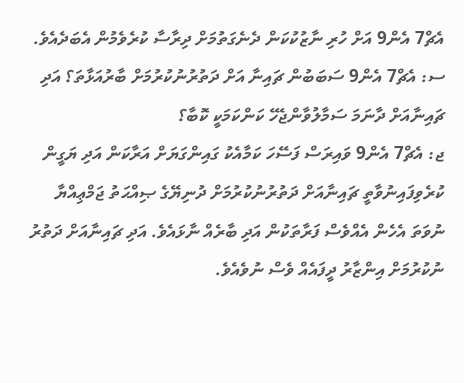އެޗް7 އެން9 އަށް ހުރި ނާޒުކުކަން ދެނެގަތުމަށް ދިރާސާ ކުރެވެމުން އެބަދެއެވެ.
ސ: އެޗް7 އެން9 ސަބަބުން ޗައިނާ އަށް ދަތުރުނުކުރުމަށް ބާރުއަޅާތަ؟ އަދި ޗައިނާއަށް ދާނަމަ ސަމާލުވާންޖެހޭ ކަންކަމަކީ ކޮބާ؟
ޖ: އެޗް7 އެން9 ވައިރަސް ފަސޭހަ ކަމާއެކު ގައިންގަޔަށް އަރާކަން އަދި ޔަގީން ކުރެވިފައިނުވާތީ ޗައިނާއަށް ދަތުރުނުކުރުމަށް ދުނިޔޭގެ ޞިއްޙަތު ޖަމްޢިއްޔާ ނުވަތަ އެހެން އެއްވެސް ފަރާތަކުން އަދި ބާރެއް ނާޅައެވެ. އަދި ޗައިނާއަށް ދަތުރު ނުކުރުމަށް އިންޒާރު ދީފައެއް ވެސް ނުވެއެވެ.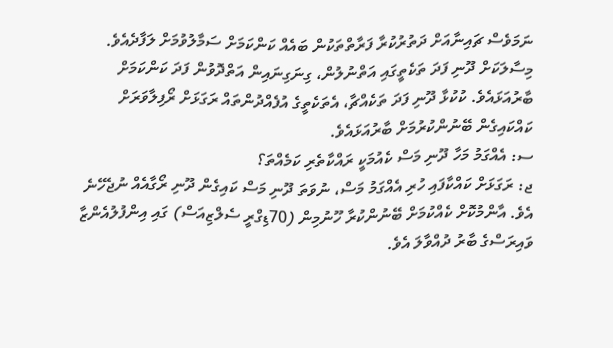ނަމަވެސް ޗައިނާއަށް ދަތުރުކުރާ ފަރާތްތަކުން ބައެއް ކަންކަމަށް ސަމާލުވުމަށް ލަފާދެއެވެ. މިސާލަކަށް ދޫނި ފަދަ ތަކެތީގައި އަތްނުލުން، ގިނަގިނައިން އަތްދޮވުން ފަދަ ކަންކަމަށް ބާރުއަޅައެވެ. ކުކުޅާ ދޫނި ފަދަ ތަކެއްޗާ، އެތަކެތީގެ އުފެއްދުންތައް ރަގަޅަށް ރޯފިލާވަރަށް ކައްކައިގެން ބޭނުންކުރުމަށް ބާރުއަޅައެވެ.
ސ: އެއްގަމު މަހާ ދޫނި މަސް ކެއުމަކީ ރައްކާތެރި ކަމެއްތަ؟
ޖ: ރަގަޅަށް ކައްކާފައި ހުރި އެއްގަމު މަސް، ނުވަތަ ދޫނި މަސް ކައިގެން ދޫނި ރޯގާއެއް ނުޖެހޭނެ އެވެ. އާންމުކޮށް ކެއްކުމަށް ބޭނުންކުރާ ހޫނުމިން (70ޑިގްރީ ސެލްޒިއަސް) ގައި އިންފުލުއެންޒާ ވައިރަސްގެ ބާރު ދުއްވާލަ އެވެ.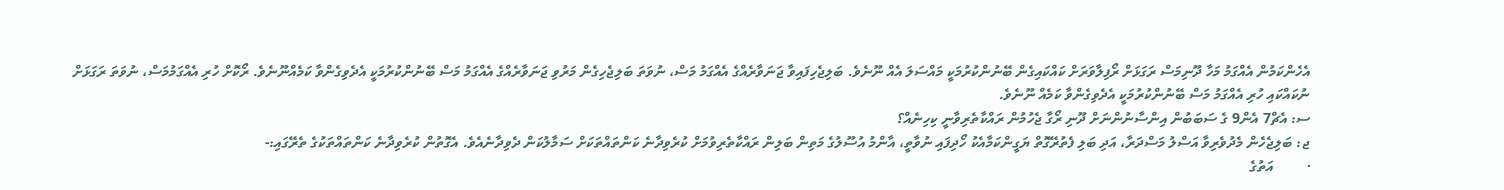އެހެންކަމުން އެއްގަމު މަހާ ދޫނިމަސް ރަގަޅަށް ރޯފިލާވަރަށް ކައްކައިގެން ބޭނުންކުރުމަކީ މައްސަލަ އެއް ނޫނެވެ. ބަލިޖެހިފައިވާ ޖަނަވާރެއްގެ އެއްގަމު މަސް، ނުވަތަ ބަލިޖެހިގެން މަރުވި ޖަނަވާރެއްގެ އެއްގަމު މަސް ބޭނުންކުރުމަކީ އެދެވިގެންވާ ކަމެއްނޫނެވެ. ރޯކޮށް ހުރި އެއްގަމުމަސް، ނުވަތަ ރަގަޅަށް ނުކައްކައި ހުރި އެއްގަމު މަސް ބޭނުންކުރުމަކީ އެދެވިގެންވާ ކަމެއް ނޫނެވެ.
ސ: އެޗް7 އެން9 ގެ ސަބަބުން އިންސާނުންނަށް ދޫނި ރޯގާ ޖެހުމުން ރައްކާތެރިވާނީ ކިހިނެއް؟
ޖ: ބަލިޖެހެން މެދުވެރިވާ އަސްލު މަސްދަރާ، އަދި ބަލި ފެތުރޭގޮތް ޔަގީންކަމާއެކު ހޯދިފައި ނުވާތީ، އާންމު އުސޫލުގެ މަތިން ބަލިން ރައްކާތެރިވުމަށް ކުރެވިދާނެ ކަންތައްތަކަށް ސަމާލުކަން ދެވިދާނެއެވެ. އެގޮތުން ކުރެވިދާނެ ކަންތައްތަކުގެ ތެރޭގައި:-
·         އަތުގެ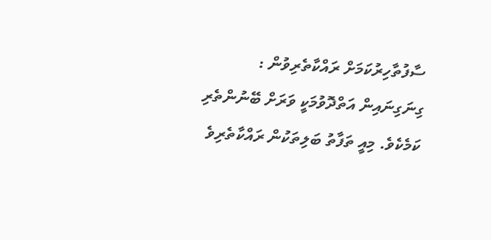ސާފުތާހިރުކަމަށް ރައްކާތެރިވުން : ގިނަގިނައިން އަތްދޮވުމަކީ ވަރަށް ބޭނުންތެރި ކަމެކެވެ. މިއީ ތަފާތު ބަލިތަކުން ރައްކާތެރިވެ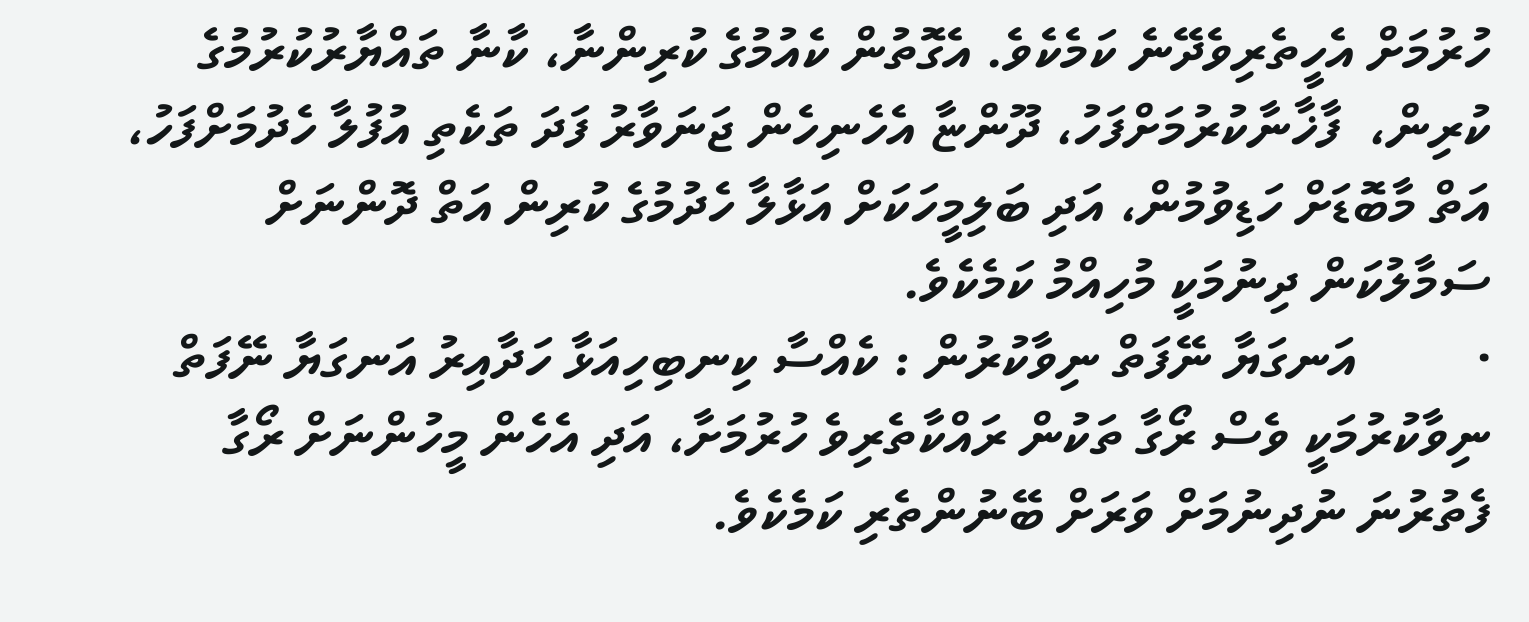ހުރުމަށް އެހީތެރިވެދޭނެ ކަމެކެވެ. އެގޮތުން ކެއުމުގެ ކުރިންނާ، ކާނާ ތައްޔާރުކުރުމުގެ ކުރިން،  ފާޚާނާކުރުމަށްފަހު، ދޫންޏާ އެހެނިހެން ޖަނަވާރު ފަދަ ތަކެތި އުފުލާ ހެދުމަށްފަހު، އަތް މާބޮޑަށް ހަޑިވުމުން، އަދި ބަލިމީހަކަށް އަޅާލާ ހެދުމުގެ ކުރިން އަތް ދޮންނަށް ސަމާލުކަން ދިނުމަކީ މުހިއްމު ކަމެކެވެ.
·         އަނގަޔާ ނޭފަތް ނިވާކުރުން : ކެއްސާ ކިނބިހިއަޅާ ހަދާއިރު އަނގަޔާ ނޭފަތް ނިވާކުރުމަކީ ވެސް ރޯގާ ތަކުން ރައްކާތެރިވެ ހުރުމަށާ، އަދި އެހެން މީހުންނަށް ރޯގާ ފެތުރުނަ ނުދިނުމަށް ވަރަށް ބޭނުންތެރި ކަމެކެވެ.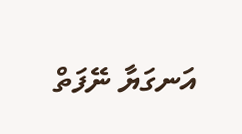އަނގަޔާ ނޭފަތް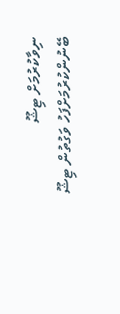ނިވާކުރުމަށް ޓިޝޫ ބޭނުންކުރުމަށްފަހު ވަގުތުން ޓިޝޫ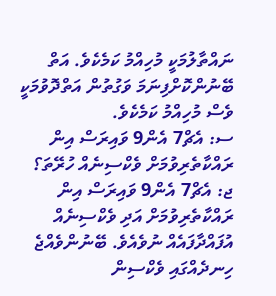ނައްތާލުމަކީ މުހިއްމު ކަމެކެވެ. އަތް ބޭނުންކޮށްފިނަމަ ވަގުތުން އަތްދޮވުމަކީ  ވެސް މުހިއްމު ކަމެކެވެ.
ސ: އެޗް7 އެން9 ވައިރަސް އިން ރައްކާތެރިވުމަށް ވެކްސިނެއް ހުރޭތަ؟
ޖ: އެޗް7 އެން9 ވައިރަސް އިން ރައްކާތެރިވުމަށް އަދި ވެކްސިނެއް އުފައްދާފައެއް ނުވެއެވެ. ބޭނުންވެއްޖެ ހިނދެއްގައި ވެކްސިން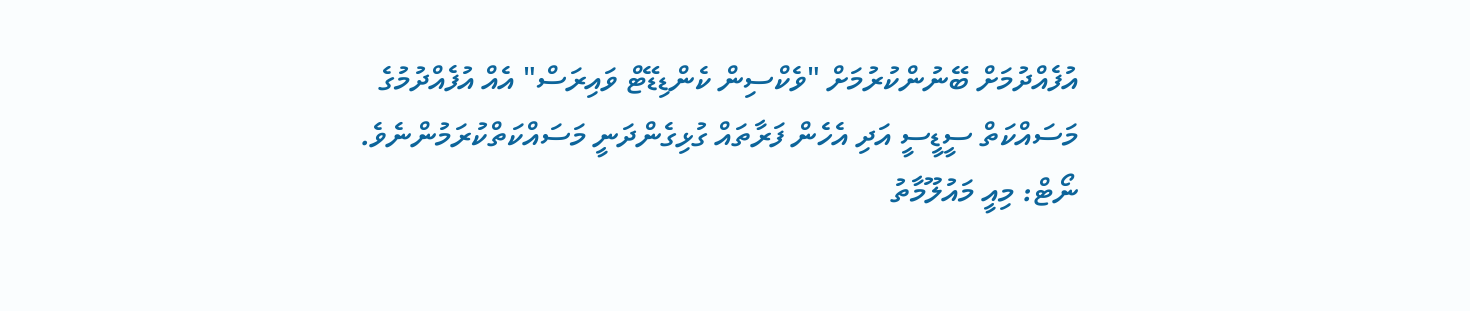އުފެއްދުމަށް ބޭނުންކުރުމަށް "ވެކްސިން ކެންޑިޑޭޓް ވައިރަސް" އެއް އުފެއްދުމުގެ މަސައްކަތް ސީޑީސީ އަދި އެހެން ފަރާތައް ގުޅިގެންދަނީ މަސައްކަތްކުރަމުންނެވެ.
ނޯޓް: މިއީ މައުލޫމާތު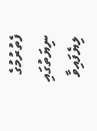ފެތުރުމުގެ ނިޔަތުގައި ލިޔެފައިވާ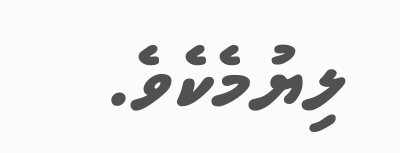ލިޔުމެކެވެ.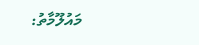މައުލޫމާތު: